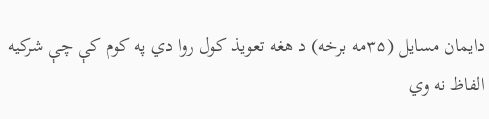دایمان مسایل (۳۵مه برخه) د هغه تعويذ کول روا دي په کوم کې چې شرکيه الفاظ نه وي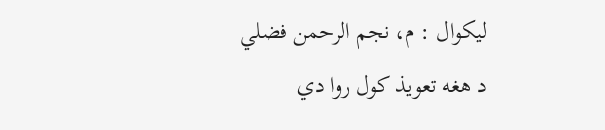لیکوال : م، نجم الرحمن فضلي
د هغه تعويذ کول روا دي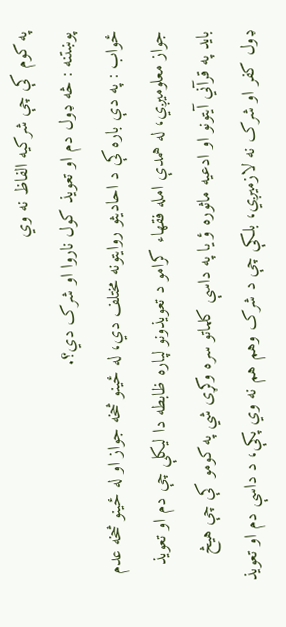په کوم کې چې شرکيه الفاظ نه وي
پوښتنه : څه ډول دم او تعويذ کول ناروا او شرک دي؟.
ځواب : په دې باره کې د احاديثو روايتونه مختلف دي، له ځينو څخه جواز او له ځينو څخه عدم جواز معلوميږي، له همدې امله فقهاء کرامو د تعويذونو لپاره ظابطه دا ليکلې چې دم او تعويذ بايد په قرآني آيتونو او ادعيه ماثوره ؤ يا په داسې کلماتو سره وکړى شي په کومو کې چې هيڅ ډول کفر او شرک نه لازميږي، بلکې چې د شرک وهم هم نه وي پکې، د داسې دم او تعويذ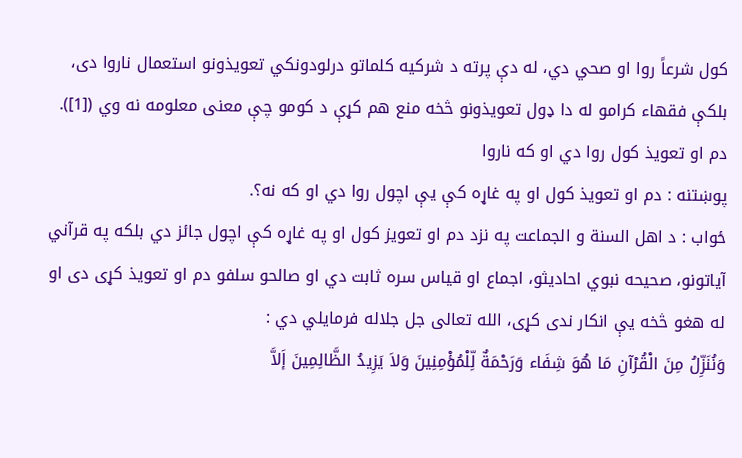کول شرعاً روا او صحي دي، له دې پرته د شرکيه کلماتو درلودونکي تعويذونو استعمال ناروا دى، بلکې فقهاء کرامو له دا ډول تعويذونو څخه منع هم کړې د کومو چې معنى معلومه نه وي ([1]).
دم او تعويذ کول روا دي او که ناروا
پوښتنه : دم او تعويذ کول او په غاړه کې يې اچول روا دي او که نه؟.
ځواب : د اهل السنة و الجماعت په نزد دم او تعويز کول او په غاړه کې اچول جائز دي بلکه په قرآني آياتونو، صحيحه نبوي احاديثو، اجماع او قياس سره ثابت دي او صالحو سلفو دم او تعويذ کړى دى او له هغو څخه يې انکار ندى کړى، الله تعالى جل جلاله فرمايلي دي :
وَنُنَزِّلُ مِنَ الْقُرْآنِ مَا هُوَ شِفَاء وَرَحْمَةٌ لِّلْمُؤْمِنِينَ وَلاَ يَزِيدُ الظَّالِمِينَ إَلاَّ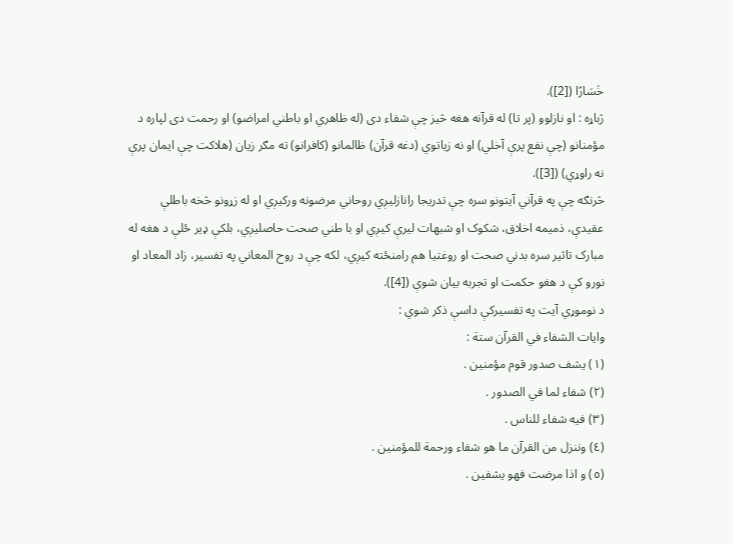خَسَارًا ([2]).
ژباړه : او نازلوو (پر تا) له قرآنه هغه څيز چې شفاء دی (له ظاهري او باطني امراضو) او رحمت دی لپاره د مؤمنانو (چې نفع پرې آخلي) او نه زياتوي (دغه قرآن) ظالمانو (کافرانو) ته مګر زيان (هلاکت چې ايمان پرې نه راوړي) ([3]).
څرنګه چې په قرآني آيتونو سره چې تدريجا رانازليږي روحاني مرضونه ورکيږي او له زړونو څخه باطلې عقيدې، ذميمه اخلاق، شکوک او شبهات ليرې کيږي او با طني صحت حاصليږي، بلکې ډير ځلې د هغه له مبارک تاثير سره بدني صحت او روغتيا هم رامنځته کيږي، لکه چې د روح المعاني په تفسير، زاد المعاد او نورو کې د هغو حکمت او تجربه بيان شوې ([4]).
د نوموړي آيت په تفسيرکې داسې ذکر شوي :
وايات الشفاء في القرآن ستة :
(١) يشف صدور قوم مؤمنين .
(٢) شفاء لما في الصدور .
(٣) فيه شفاء للناس .
(٤) وننزل من القرآن ما هو شفاء ورحمة للمؤمنين .
(٥) و اذا مرضت فهو يشفين .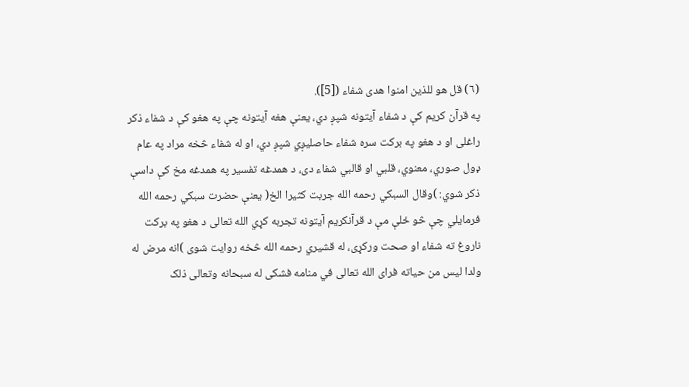(٦) قل هو للذين امنوا هدى شفاء ([5]).
په قرآن کريم کې د شفاء آيتونه شپږ دي، يعنې هغه آيتونه چې په هغو کې د شفاء ذکر راغلى او د هغو په برکت سره شفاء حاصليږي شپږ دي، او له شفاء څخه مراد په عام ډول صوري، معنوي، قلبي او قالبي شفاء دی، د همدغه تفسير په همدغه مخ کې داسې ذکر شوي: )وقال السبکي رحمه الله جربت کثيرا الخ( يعنې حضرت سبکي رحمه الله فرمايلي چې څو ځلې مې د قرآنکريم آيتونه تجربه کړي الله تعالى د هغو په برکت ناروغ ته شفاء او صحت ورکړى، له قشيري رحمه الله څخه روايت شوى )انه مرض له ولدا ليس من حياته فراى الله تعالى في منامه فشکى له سبحانه وتعالى ذلک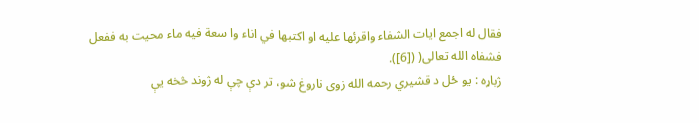فقال له اجمع ايات الشفاء واقرئها عليه او اکتبها في اناء وا سعة فيه ماء محيت به ففعل فشفاه الله تعالى( ([6]).
ژباړه : يو ځل د قشيري رحمه الله زوی ناروغ شو، تر دې چې له ژوند څخه يې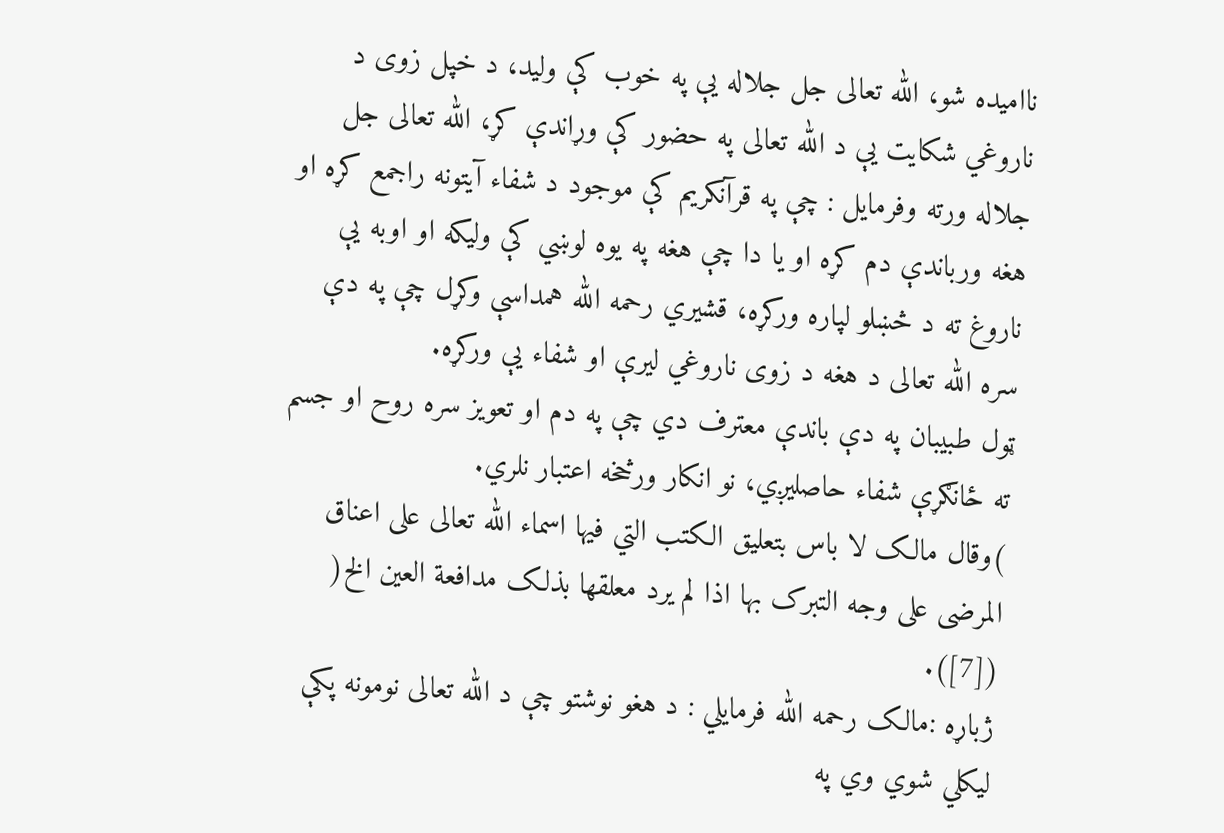نااميده شو، الله تعالى جل جلاله يې په خوب کې وليد، د خپل زوی د ناروغي شکايت يې د الله تعالى په حضور کې وړاندې کړ، الله تعالى جل جلاله ورته وفرمايل : چې په قرآنکريم کې موجود د شفاء آيتونه راجمع کړه او هغه ورباندې دم کړه او يا دا چې هغه په يوه لوښي کې وليکه او اوبه يې ناروغ ته د څښلو لپاره ورکړه، قشيري رحمه الله همداسې وکړل چې په دې سره الله تعالى د هغه د زوی ناروغي ليرې او شفاء يې ورکړه.
ټول طبيبان په دې باندې معترف دي چې په دم او تعويز سره روح او جسم ته ځانګړې شفاء حاصليږي، نو انکار ورڅخه اعتبار نلري.
)وقال مالک لا باس بتعليق الکتب التي فيها اسماء الله تعالى على اعناق المرضى على وجه التبرک بها اذا لم يرد معلقها بذلک مدافعة العين الخ( ([7]).
ژباړه :مالک رحمه الله فرمايلي : د هغو نوشتو چې د الله تعالى نومونه پکې ليکلي شوي وي په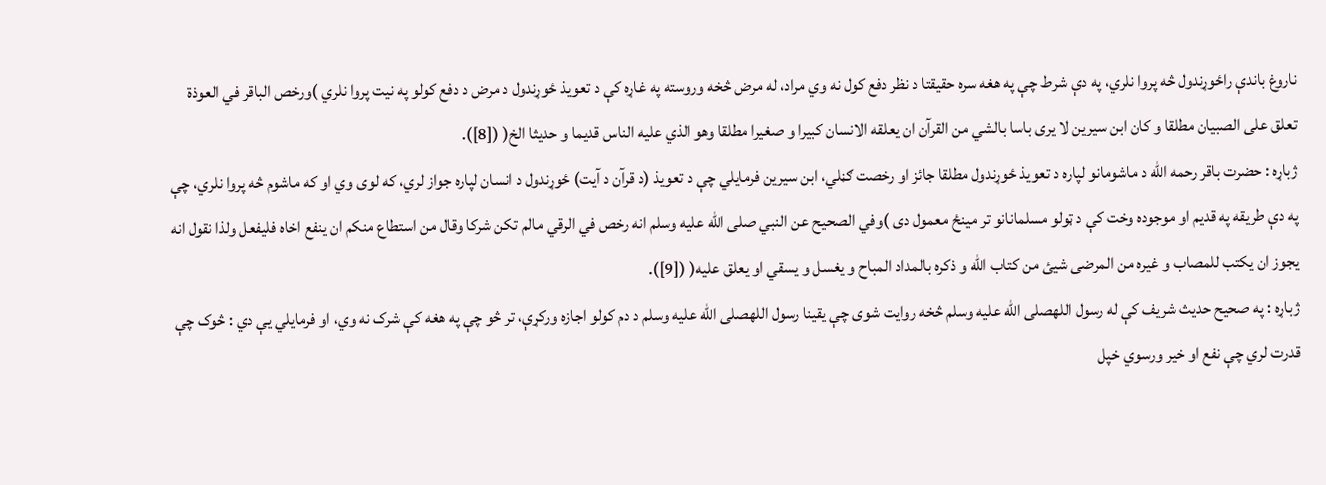ناروغ باندې راځوړندول څه پروا نلري، په دې شرط چې په هغه سره حقيقتا د نظر دفع کول نه وي مراد، له مرض څخه وروسته په غاړه کې د تعويذ ځوړندول د مرض د دفع کولو په نيت پروا نلري )ورخص الباقر في العوذة تعلق على الصبيان مطلقا و کان ابن سيرين لا يرى باسا بالشي من القرآن ان يعلقه الانسان کبيرا و صغيرا مطلقا وهو الذي عليه الناس قديما و حديثا الخ( ([8]).
ژباړه : حضرت باقر رحمه الله د ماشومانو لپاره د تعويذ ځوړندول مطلقا جائز او رخصت ګڼلي، ابن سيرين فرمايلي چې د تعويذ (د قرآن د آيت) ځوړندول د انسان لپاره جواز لري، که لوی وي او که ماشوم څه پروا نلري، چې په دې طريقه په قديم او موجوده وخت کې د ټولو مسلمانانو تر مينځ معمول دى )وفي الصحيح عن النبي صلى الله عليه وسلم انه رخص في الرقي مالم تکن شرکا وقال من استطاع منکم ان ينفع اخاه فليفعل ولذا نقول انه يجوز ان يکتب للمصاب و غيره من المرضى شيئ من کتاب الله و ذکره بالمداد المباح و يغسل و يسقي او يعلق عليه( ([9]).
ژباړه : په صحيح حديث شريف کې له رسول اللهصلی الله علیه وسلم څخه روايت شوى چې يقينا رسول اللهصلی الله علیه وسلم د دم کولو اجازه ورکړې، تر څو چې په هغه کې شرک نه وي، او فرمايلي يې دي : څوک چې قدرت لري چې نفع او خير ورسوي خپل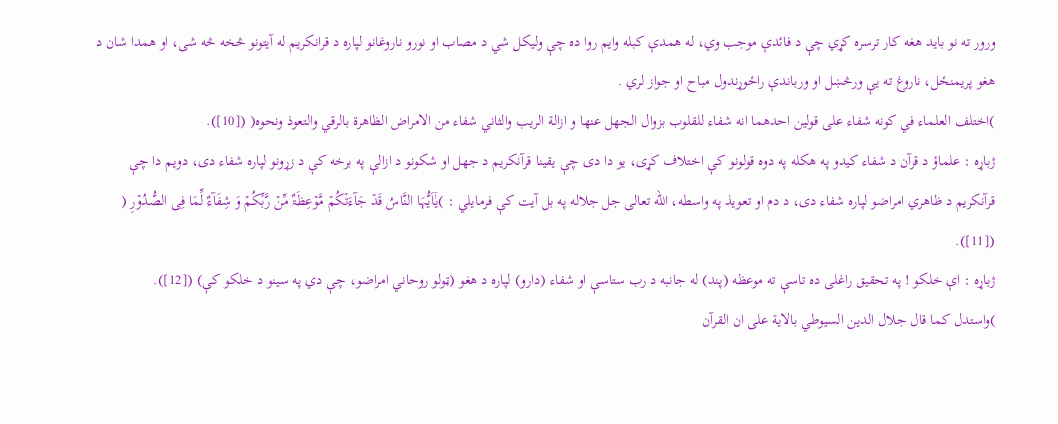ورور ته نو بايد هغه کار ترسره کړي چې د فائدې موجب وي، له همدې کبله وايم روا ده چې وليکل شي د مصاب او نورو ناروغانو لپاره د قرانکريم له آيتونو څخه څه شی، او همدا شان د هغو پريمنځل، ناروغ ته يې ورڅښل او ورباندې راځوړندول مباح او جواز لري .
)اختلف العلماء في کونه شفاء على قولين احدهما انه شفاء للقلوب بزوال الجهل عنها و ازالة الريب والثاني شفاء من الامراض الظاهرة بالرقي والتعوذ ونحوه( ([10]).
ژباړه : علماؤ د قرآن د شفاء کيدو په هکله په دوه قولونو کې اختلاف کړى، يو دا دى چې يقينا قرآنکريم د جهل او شکونو د ازالې په برخه کې د زړونو لپاره شفاء دی، دويم دا چې قرآنکريم د ظاهري امراضو لپاره شفاء دی، د دم او تعويذ په واسطه، الله تعالى جل جلاله په بل آيت کې فرمايلي : )یٰۤاَیُّہَا النَّاسُ قَدۡ جَآءَتۡکُمۡ مَّوۡعِظَۃٌ مِّنۡ رَّبِّکُمۡ وَ شِفَآءٌ لِّمَا فِی الصُّدُوۡرِ ( ([11]).
ژباړه : اې خلکو ! په تحقيق راغلی ده تاسې ته موعظه (پند) له جانبه د رب ستاسې او شفاء (دارو) لپاره د هغو (ټولو روحاني امراضو، چې دي په سينو د خلکو کې) ([12]).
)واستدل کما قال جلال الدين السيوطي بالاية على ان القرآن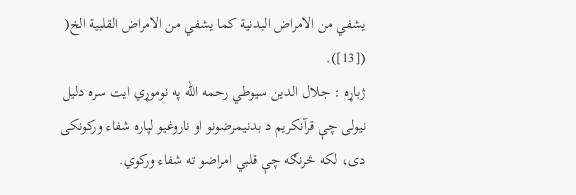يشفي من الامراض البدنية کما يشفي من الامراض القلبية الخ( ([13]).
ژباړه : جلال الدين سيوطي رحمه الله په نوموړي ايت سره دليل نيولى چې قرآنکريم د بدنيمرضونو او ناروغيو لپاره شفاء ورکونکى دى، لکه څرنګه چې قلبي امراضو ته شفاء ورکوي.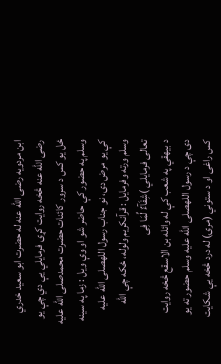ابن مردويه رضی الله عنه له حضرت ابو سعيد خدري رضی الله عنه څخه روايت کړى فرمايلي يې دي چې يو ځل يو کس د سرور کائنات حضرت محمدصلی الله علیه وسلم په حضور کې حاضر شو او وې ويل : زما په سينه کې يو مرض دى، نو جناب رسول اللهصلی الله علیه وسلم ورته وفرمايل : قرآنکريم ولوله، ځکه چې الله تعالى فرمايلي )شِفَآءٌ لِّمَا فِی
د بيهقي په شعب کې له وائله بن الاسقع څخه روايت دى چې د رسول اللهصلی الله علیه وسلم حضور ته يو کس راغى او د ستوني (مرۍ) له درد څخه يې شکايت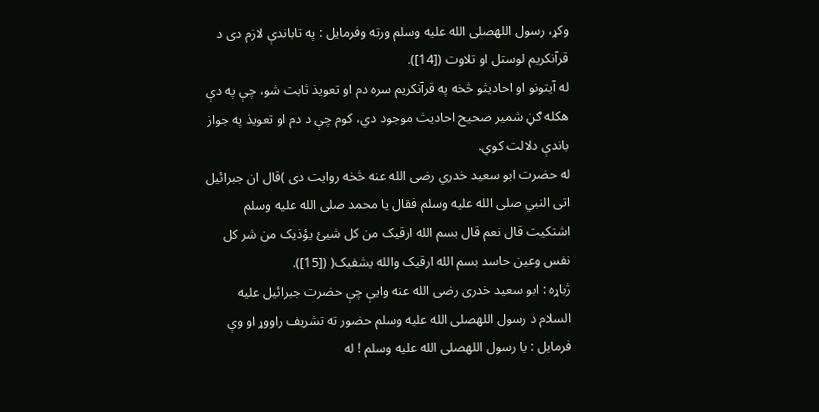وکړ، رسول اللهصلی الله علیه وسلم ورته وفرمايل : په تاباندې لازم دى د قرآنکريم لوستل او تلاوت ([14]).
له آيتونو او احاديثو څخه په قرآنکريم سره دم او تعويذ ثابت شو، چې په دې هکله ګڼ شمير صحيح احاديث موجود دي، کوم چې د دم او تعويذ په جواز باندې دلالت کوي.
له حضرت ابو سعيد خدري رضی الله عنه څخه روايت دى )قال ان جبرائيل اتى النبي صلى الله عليه وسلم فقال يا محمد صلى الله عليه وسلم اشتکيت قال نعم قال بسم الله ارقيک من کل شيئ يؤذيک من شر کل نفس وعين حاسد بسم الله ارقيک والله يشفيک( ([15]).
ژباړه : ابو سعيد خدری رضی الله عنه وايې چې حضرت جبرائيل علیه السلام د رسول اللهصلی الله علیه وسلم حضور ته تشريف راووړ او وې فرمايل : يا رسول اللهصلی الله علیه وسلم ! له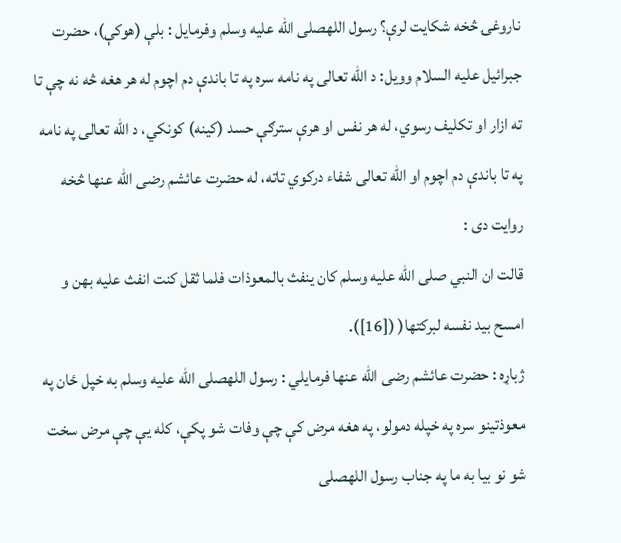ناروغۍ څخه شکايت لرې؟ رسول اللهصلی الله علیه وسلم وفرمايل : بلې (هوکې)، حضرت جبرائيل علیه السلام وويل: د الله تعالى په نامه سره په تا باندې دم اچوم له هر هغه څه نه چې تا ته ازار او تکليف رسوي، له هر نفس او هرې سترګې حسد (کينه) کونکي، د الله تعالى په نامه په تا باندې دم اچوم او الله تعالى شفاء درکوي تاته، له حضرت عائشم رضی الله عنها څخه روايت دى :
قالت ان النبي صلى الله عليه وسلم کان ينفث بالمعوذات فلما ثقل کنت انفث عليه بهن و امسح بيد نفسه لبرکتها( ([16]).
ژباړه : حضرت عائشم رضی الله عنها فرمايلي : رسول اللهصلی الله علیه وسلم به خپل ځان په معوذتينو سره په خپله دمولو، په هغه مرض کې چې وفات شو پکې، کله يې چې مرض سخت شو نو بيا به ما په جناب رسول اللهصلی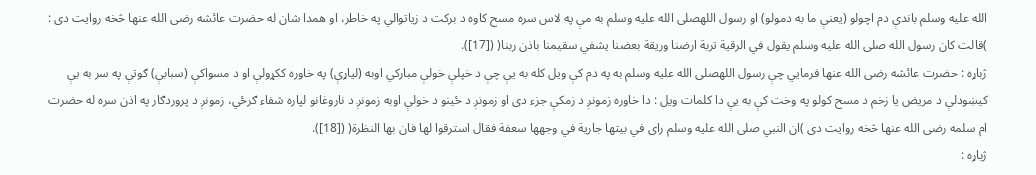الله علیه وسلم باندې دم اچولو (يعنې ما به دمولو) او رسول اللهصلی الله علیه وسلم به مې په لاس سره مسح کاوه د برکت د زياتوالي په خاطر، او همدا شان له حضرت عائشه رضی الله عنها څخه روايت دى : )قالت کان رسول الله صلى الله عليه وسلم يقول في الرقية تربة ارضنا وريقة بعضنا يشفي سقيمنا باذن ربنا( ([17]).
ژباړه : حضرت عائشه رضی الله عنها فرمايي چې رسول اللهصلی الله علیه وسلم به په دم کې ويل کله به يې چې د خپلې خولې مبارکي اوبه (لياړې) په خاوره ککړولې او د مسواکې (سبابې) ګوتې په سر به يې کيښودلې د مريض يا زخم د مسح کولو په وخت کې به يې دا کلمات ويل : دا خاوره زمونږ د زمکې جزء دى او زمونږ د ځينو د خولې اوبه زمونږ د ناروغانو لپاره شفاء ګرځي، زمونږ د پروردګار په اذن سره له حضرت ام سلمه رضی الله عنها څخه روايت دى )ان النبي صلى الله عليه وسلم راى في بيتها جارية في وجهها سعفة فقال استرقوا لها فان بها النظرة( ([18]).
ژباړه :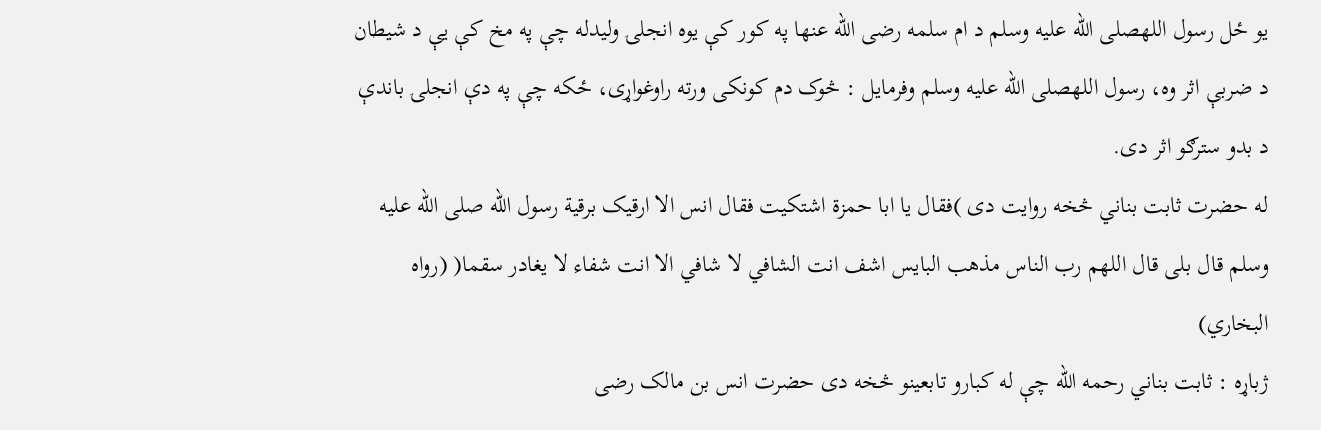يو ځل رسول اللهصلی الله علیه وسلم د ام سلمه رضی الله عنها په کور کې يوه انجلۍ وليدله چې په مخ کې يې د شيطان د ضربې اثر وه، رسول اللهصلی الله علیه وسلم وفرمايل : څوک دم کونکى ورته راوغواړى، ځکه چې په دې انجلۍ باندې د بدو سترګو اثر دى.
له حضرت ثابت بناني څخه روايت دى )فقال يا ابا حمزة اشتکيت فقال انس الا ارقيک برقية رسول الله صلى الله عليه وسلم قال بلى قال اللهم رب الناس مذهب البايس اشف انت الشافي لا شافي الا انت شفاء لا يغادر سقما( (رواه البخاري)
ژباړه : ثابت بناني رحمه الله چې له کبارو تابعينو څخه دى حضرت انس بن مالک رضی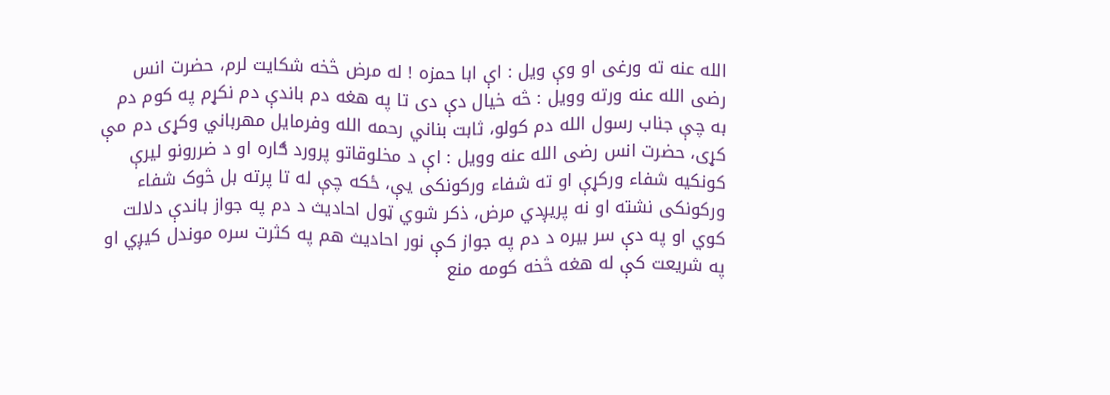الله عنه ته ورغى او وې ويل : اې ابا حمزه ! له مرض څخه شکايت لرم، حضرت انس رضی الله عنه ورته وويل : څه خيال دې دى تا په هغه دم باندې دم نکړم په کوم دم به چې جناب رسول الله دم کولو، ثابت بناني رحمه الله وفرمايل مهرباني وکړى دم مې کړى، حضرت انس رضی الله عنه وويل : اې د مخلوقاتو پرورد ګاره او د ضررونو ليرې کونکيه شفاء ورکړې او ته شفاء ورکونکى يې، ځکه چې له تا پرته بل څوک شفاء ورکونکى نشته او نه پريږدي مرض، ذکر شوي ټول احاديث د دم په جواز باندې دلالت کوي او په دې سر بيره د دم په جواز کې نور احاديث هم په کثرت سره موندل کيږي او په شريعت کې له هغه څخه کومه منع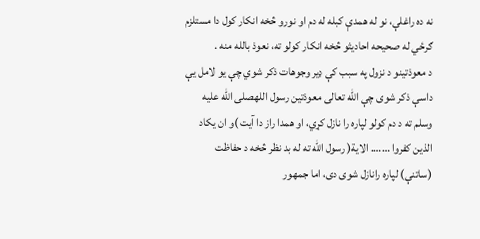نه ده راغلې، نو له همدې کبله له دم او نورو څخه انکار کول دا مستلزم ګرځي له صحيحه احاديثو څخه انکار کولو ته، نعوذ بالله منه .
د معوذتينو د نزول په سبب کې ډير وجوهات ذکر شوي چې يو لامل يې داسې ذکر شوی چې الله تعالى معوذتين رسول اللهصلی الله علیه وسلم ته د دم کولو لپاره را نازل کړي، او همدا راز دا آيت )و ان يکاد الذين کفروا ……. الاية( رسول الله ته له بد نظر څخه د حفاظت (ساتنې) لپاره رانازل شوى دى، اما جمهور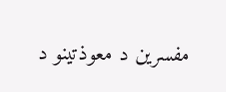مفسرين د معوذتينو د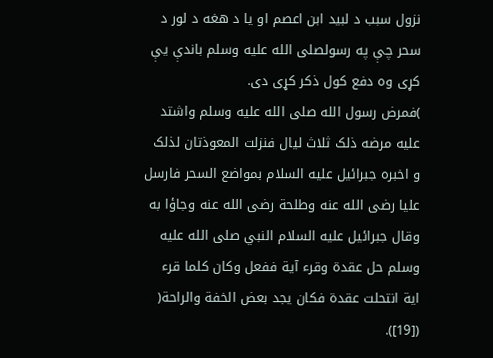نزول سبب د لبيد ابن اعصم او يا د هغه د لور د سحر چې په رسولصلی الله علیه وسلم باندې يې کړى وه دفع کول ذکر کړى دى.
)فمرض رسول الله صلى الله عليه وسلم واشتد عليه مرضه ذلک ثلاث ليال فنزلت المعوذتان لذلک و اخبره جبرائيل علیه السلام بمواضع السحر فارسل عليا رضی الله عنه وطلحة رضی الله عنه وجاؤا به وقال جبرائيل علیه السلام النبي صلى الله عليه وسلم حل عقدة وقرء آية ففعل وکان کلما قرء اية انتحلت عقدة فکان يجد بعض الخفة والراحة( ([19]).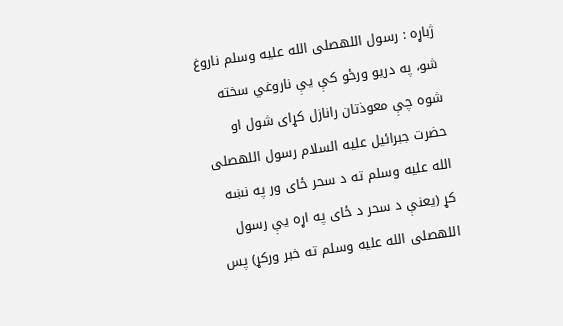ژباړه : رسول اللهصلی الله علیه وسلم ناروغ شو، په دريو ورځو کې يې ناروغي سخته شوه چې معوذتان رانازل کړاى شول او حضرت جبرائيل علیه السلام رسول اللهصلی الله علیه وسلم ته د سحر ځاى ور په نښه کړ (يعنې د سحر د ځاى په اړه يې رسول اللهصلی الله علیه وسلم ته خبر ورکړ) پس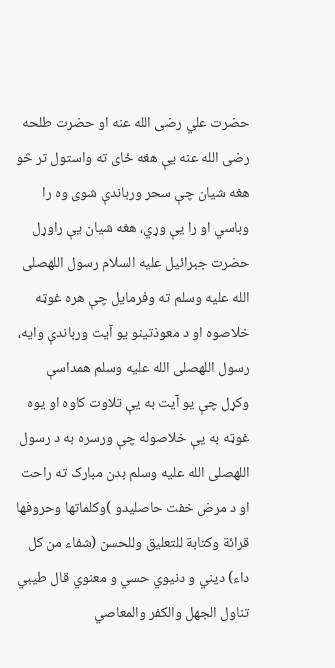حضرت علي رضی الله عنه او حضرت طلحه رضی الله عنه يې هغه ځاى ته واستول تر څو هغه شيان چې سحر ورباندې شوى وه را وباسي او را يې وړي، هغه شيان يې راوړل حضرت جبرائيل علیه السلام رسول اللهصلی الله علیه وسلم ته وفرمايل چې هره غوټه خلاصوه او د معوذتينو يو آيت ورباندې وايه، رسول اللهصلی الله علیه وسلم همداسې وکړل چې يو آيت به يې تلاوت کاوه او يوه غوټه به يې خلاصوله چې ورسره به د رسول اللهصلی الله علیه وسلم بدن مبارک ته راحت او د مرض خفت حاصليدو )وکلماتها وحروفها قرائة وکتابة للتعليق وللحسن (شفاء من کل داء) ديني و دنيوي حسي و معنوي قال طيبي تناول الجهل والکفر والمعاصي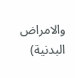والامراض البدنية)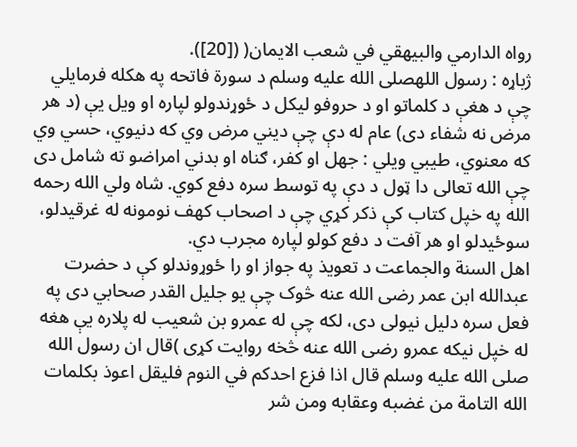رواه الدارمي والبيهقي في شعب الايمان( ([20]).
ژباړه : رسول اللهصلی الله علیه وسلم د سورة فاتحه په هکله فرمايلي چې د هغې د کلماتو او د حروفو ليکل د ځوړندولو لپاره او ويل يې (د هر مرض نه شفاء دی) عام له دې چې ديني مرض وي که دنيوي، حسي وي که معنوي، طيبي ويلي : جهل او کفر، ګناه او بدني امراضو ته شامل دى چې الله تعالى دا ټول د دې په توسط سره دفع کوي. شاه ولي الله رحمه الله په خپل کتاب کې ذکر کړي چې د اصحاب کهف نومونه له غرقيدلو، سوځيدلو او هر آفت د دفع کولو لپاره مجرب دي.
اهل السنة والجماعت د تعويذ په جواز او را ځوړوندلو کې د حضرت عبدالله ابن عمر رضی الله عنه څوک چې يو جليل القدر صحابي دى په فعل سره دليل نيولى دى، لکه چې له عمرو بن شعيب له پلاره يې هغه له خپل نيکه عمرو رضی الله عنه څخه روايت کړى )قال ان رسول الله صلى الله عليه وسلم قال اذا فزع احدکم في النوم فليقل اعوذ بکلمات الله التامة من غضبه وعقابه ومن شر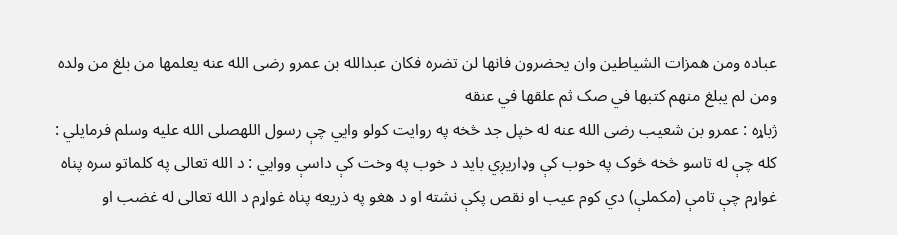عباده ومن همزات الشياطين وان يحضرون فانها لن تضره فکان عبدالله بن عمرو رضی الله عنه يعلمها من بلغ من ولده ومن لم يبلغ منهم کتبها في صک ثم علقها في عنقه
ژباړه : عمرو بن شعيب رضی الله عنه له خپل جد څخه په روايت کولو وايي چې رسول اللهصلی الله علیه وسلم فرمايلي : کله چې له تاسو څخه څوک په خوب کې وډاريږي بايد د خوب په وخت کې داسې ووايي : د الله تعالى په کلماتو سره پناه غواړم چې تامې (مکملې) دي کوم عيب او نقص پکې نشته او د هغو په ذريعه پناه غواړم د الله تعالى له غضب او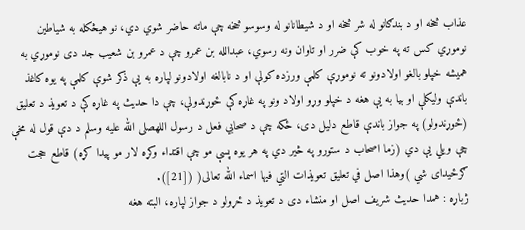عذاب څخه او د بندګانو له شر څخه او د شيطانانو له وسوسو څخه چې ماته حاضر شوي دي، نو هيڅکله به شياطين نوموړي کس ته په خوب کې ضرر او تاوان ونه رسوي، عبدالله بن عمرو چې د عمرو بن شعيب جد دى نوموړي به هميشه خپلو بالغو اولادونو ته نوموړې کلمې ورزده کولې او د نابالغه اولادونو لپاره به يې ذکر شوې کلمې په يوه کاغذ باندې وليکلې او بيا به يې هغه د خپلو وړو اولاد ونو په غاړه کې ځوړندولې، چې دا حديث په غاړه کې د تعويذ د تعليق (ځوړندولو) په جواز باندې قاطع دليل دى، ځکه چې د صحابي فعل د رسول اللهصلی الله علیه وسلم د دې قول له مخې چې ويلي يې دي (زما اصحاب د ستورو په څير دي په هر يوه پسې مو چې اقتداء وکړه لار مو پيدا کړه) قاطع حجت ګرځيداى شي )وهذا اصل في تعليق تعويذات التي فيها اسماء الله تعالى( ([21]).
ژباړه : همدا حديث شريف اصل او منشاء دى د تعويذ د ځړولو د جواز لپاره، البته هغه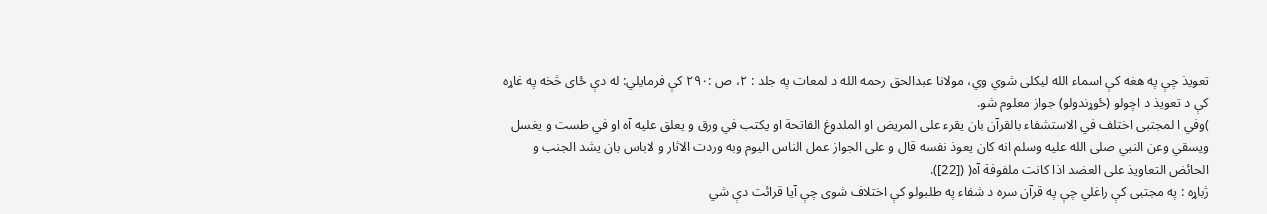تعويذ چې په هغه کې اسماء الله ليکلی شوي وي، مولانا عبدالحق رحمه الله د لمعات په جلد : ۲، ص :٢٩٠ کې فرمايلي: له دې ځاى څخه په غاړه کې د تعويذ د اچولو (ځوړندولو) جواز معلوم شو.
)وفي ا لمجتبى اختلف في الاستشفاء بالقرآن بان يقرء على المريض او الملدوغ الفاتحة او يکتب في ورق و يعلق عليه آه او في طست و يغسل ويسقي وعن النبي صلى الله عليه وسلم انه کان يعوذ نفسه قال و على الجواز عمل الناس اليوم وبه وردت الاثار و لاباس بان يشد الجنب و الحائض التعاويذ على العضد اذا کانت ملفوفة آه( ([22]).
ژباړه : په مجتبى کې راغلي چې په قرآن سره د شفاء په طلبولو کې اختلاف شوى چې آيا قرائت دې شي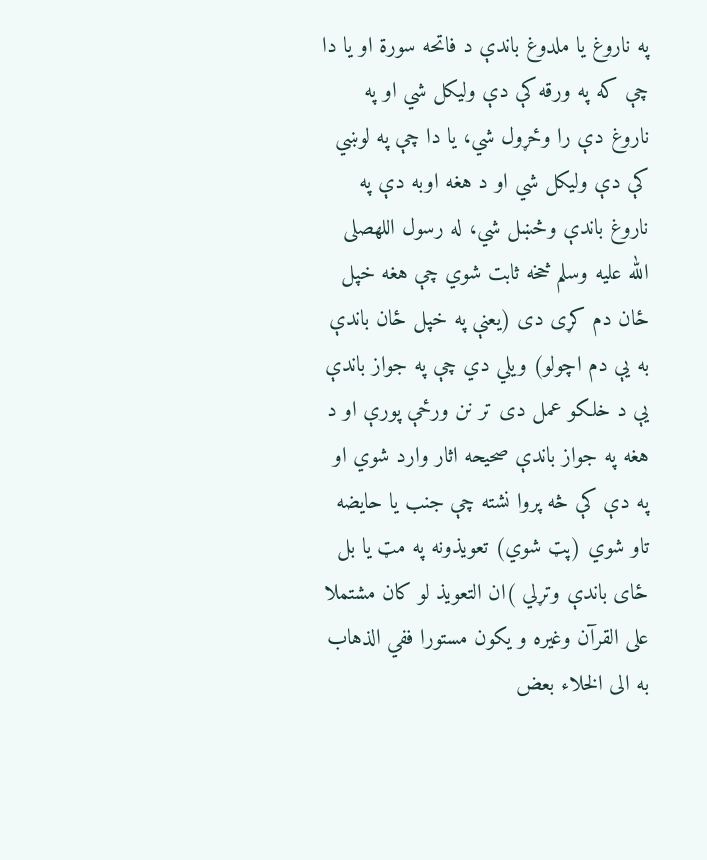په ناروغ يا ملدوغ باندې د فاتحه سورة او يا دا چې که په ورقه کې دې وليکل شي او په ناروغ دې را وځړول شي، يا دا چې په لوښي کې دې وليکل شي او د هغه اوبه دې په ناروغ باندې وڅښل شي، له رسول اللهصلی الله علیه وسلم څخه ثابت شوي چې هغه خپل ځان دم کړى دى (يعنې په خپل ځان باندې به يې دم اچولو) ويلي دي چې په جواز باندې يې د خلکو عمل دى تر نن ورځې پورې او د هغه په جواز باندې صحيحه اثار وارد شوي او په دې کې څه پروا نشته چې جنب يا حايضه تاو شوي (پټ شوي) تعويذونه په مټ يا بل ځاى باندې وتړلي )ان التعويذ لو کان مشتملا على القرآن وغيره و يکون مستورا ففي الذهاب به الى الخلاء بعض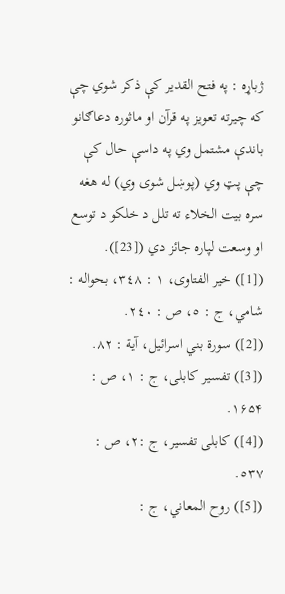ژباړه : په فتح القدير کې ذکر شوي چې که چيرته تعويز په قرآن او ماثوره دعاګانو باندې مشتمل وي په داسې حال کې چې پټ وي (پوښل شوى وي) له هغه سره بيت الخلاء ته تلل د خلکو د توسع او وسعت لپاره جائز دي ([23]).
([1]) خير الفتاوى، ١ : ٣٤٨، بحواله : شامي، ج : ٥، ص : ٢٤٠.
([2]) سورة بني اسرائيل، آية : ٨٢.
([3]) تفسير کابلی، ج : ۱، ص : ۱۶۵۴.
([4]) کابلى تفسير، ج :٢، ص : ٥٣٧.
([5]) روح المعاني، ج :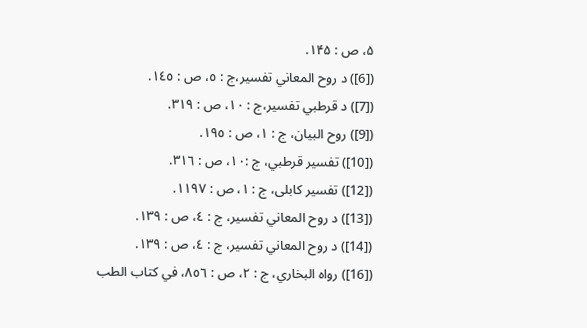۵، ص : ۱۴۵.
([6]) د روح المعاني تفسير،ج : ٥، ص : ١٤٥.
([7]) د قرطبي تفسير،ج : ١٠، ص : ٣١٩.
([9]) روح البيان، ج : ١، ص : ١٩٥.
([10]) تفسير قرطبي، ج :١٠، ص : ٣١٦.
([12]) تفسير کابلی، ج : ۱، ص : ۱۱۹۷.
([13]) د روح المعاني تفسير، ج : ٤، ص : ١٣٩.
([14]) د روح المعاني تفسير، ج : ٤، ص : ١٣٩.
([16]) رواه البخاري، ج : ٢، ص : ٨٥٦، في کتاب الطب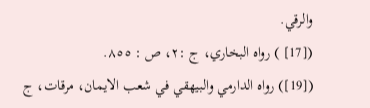والرقي.
([17] ) رواه البخاري، ج :٢، ص : ٨٥٥.
([19]) رواه الدارمي والبيهقي في شعب الايمان، مرقات، ج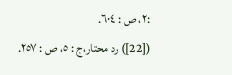:٢، ص : ٦٠٤.
([22]) رد محتار،ج : ٥، ص : ٢٥٧.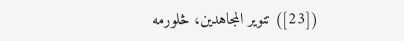([23]) تنوير المجاهدين، څلورمه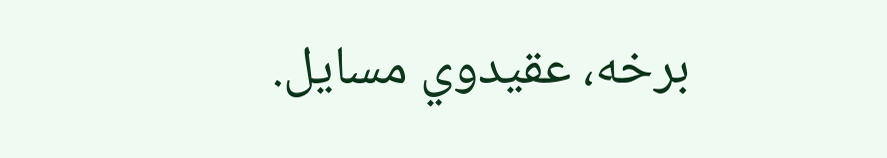برخه، عقيدوي مسايل.